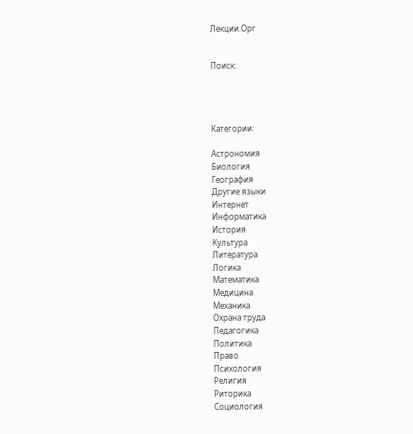Лекции.Орг


Поиск:




Категории:

Астрономия
Биология
География
Другие языки
Интернет
Информатика
История
Культура
Литература
Логика
Математика
Медицина
Механика
Охрана труда
Педагогика
Политика
Право
Психология
Религия
Риторика
Социология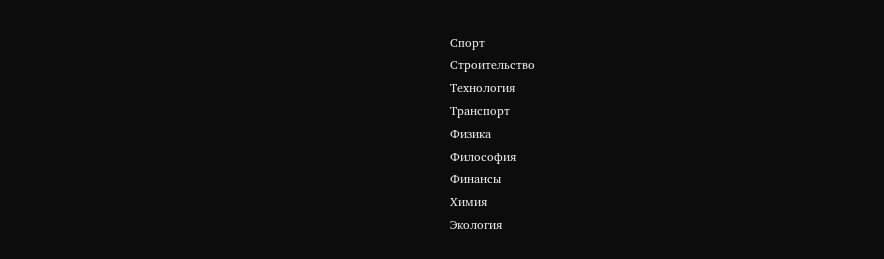Спорт
Строительство
Технология
Транспорт
Физика
Философия
Финансы
Химия
Экология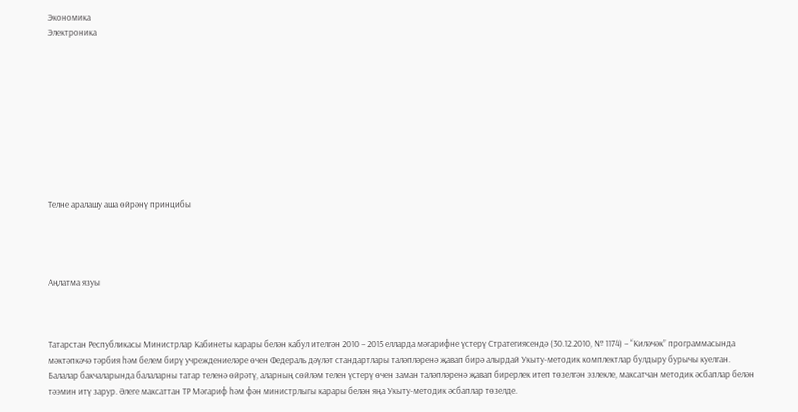Экономика
Электроника










Телне аралашу аша өйрәнү принцибы




Аңлатма язуы



Татарстан Республикасы Министрлар Кабинеты карары белән кабул ителгән 2010 – 2015 елларда мәгарифне үстерү Стратегиясендә (30.12.2010, № 1174) – “Киләчәк” программасында мәктәпкәчә тәрбия һәм белем бирү учреждениеләре өчен Федераль дәүләт стандартлары таләпләренә җавап бирә алырдай Укыту-методик комплектлар булдыру бурычы куелган. Балалар бакчаларында балаларны татар теленә өйрәтү, аларның сөйләм телен үстерү өчен заман таләпләренә җавап бирерлек итеп төзелгән эзлекле, максатчан методик әсбаплар белән тәэмин итү зарур. Әлеге максаттан ТР Мәгариф һәм фән министрлыгы карары белән яңа Укыту-методик әсбаплар төзелде.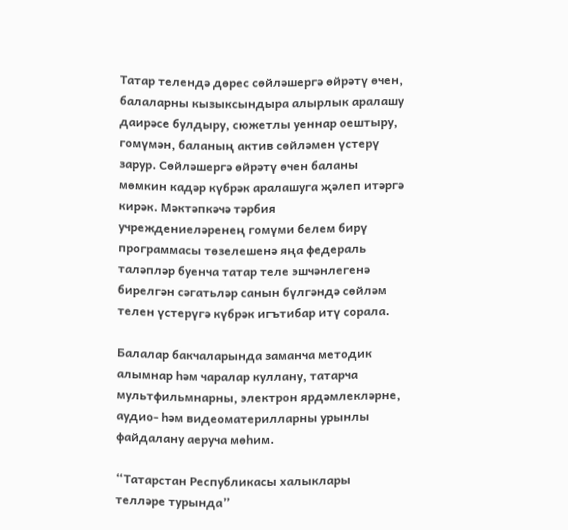Татар телендә дөрес сөйләшергә өйрәтү өчен, балаларны кызыксындыра алырлык аралашу даирәсе булдыру, сюжетлы уеннар оештыру, гомүмән, баланың актив сөйләмен үстерү зарур. Сөйләшергә өйрәтү өчен баланы мөмкин кадәр күбрәк аралашуга җәлеп итәргә кирәк. Мәктәпкәчә тәрбия учреждениеләренең гомүми белем бирү программасы төзелешенә яңа федераль таләпләр буенча татар теле эшчәнлегенә бирелгән сәгатьләр санын бүлгәндә сөйләм телен үстерүгә күбрәк игътибар итү сорала.

Балалар бакчаларында заманча методик алымнар һәм чаралар куллану, татарча мультфильмнарны, электрон ярдәмлекләрне, аудио- һәм видеоматерилларны урынлы файдалану аеруча мөһим.

“Татарстан Республикасы халыклары телләре турында”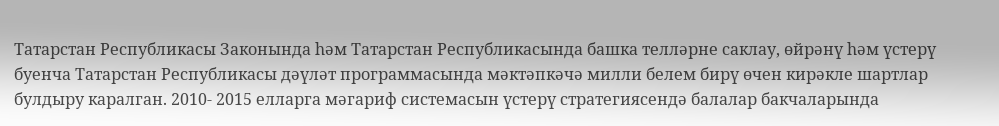Татарстан Республикасы Законында һәм Татарстан Республикасында башка телләрне саклау, өйрәнү һәм үстерү буенча Татарстан Республикасы дәүләт программасында мәктәпкәчә милли белем бирү өчен кирәкле шартлар булдыру каралган. 2010- 2015 елларга мәгариф системасын үстерү стратегиясендә балалар бакчаларында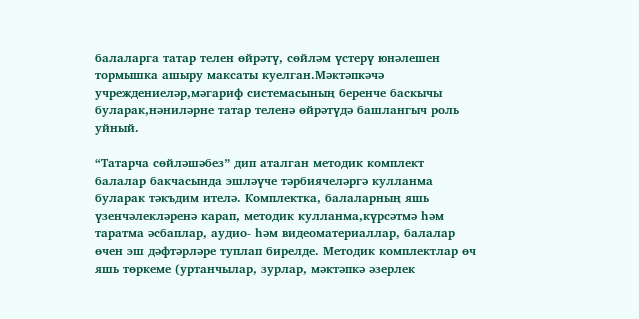балаларга татар телен өйрәтү, сөйләм үстерү юнәлешен тормышка ашыру максаты куелган.Мәктәпкәчә учреждениеләр,мәгариф системасының беренче баскычы буларак,нәниләрне татар теленә өйрәтүдә башлангыч роль уйный.

“Татарча сөйләшәбез” дип аталган методик комплект балалар бакчасында эшләүче тәрбиячеләргә кулланма буларак тәкъдим ителә. Комплектка, балаларның яшь үзенчәлекләренә карап, методик кулланма,күрсәтмә һәм таратма әсбаплар, аудио- һәм видеоматериаллар, балалар өчен эш дәфтәрләре туплап бирелде. Методик комплектлар өч яшь төркеме (уртанчылар, зурлар, мәктәпкә әзерлек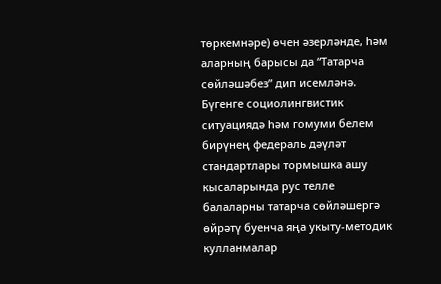төркемнәре) өчен әзерләнде, һәм аларның барысы да “Татарча сөйләшәбез” дип исемләнә. Бүгенге социолингвистик ситуациядә һәм гомуми белем бирүнең федераль дәүләт стандартлары тормышка ашу кысаларында рус телле балаларны татарча сөйләшергә өйрәтү буенча яңа укыту-методик кулланмалар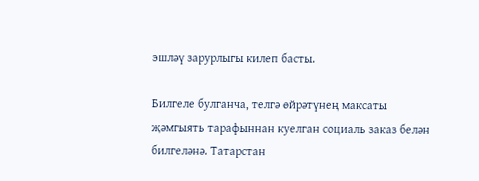эшләү зарурлыгы килеп басты.

Билгеле булганча, телгә өйрәтүнең максаты җәмгыять тарафыннан куелган социаль заказ белән билгеләнә. Татарстан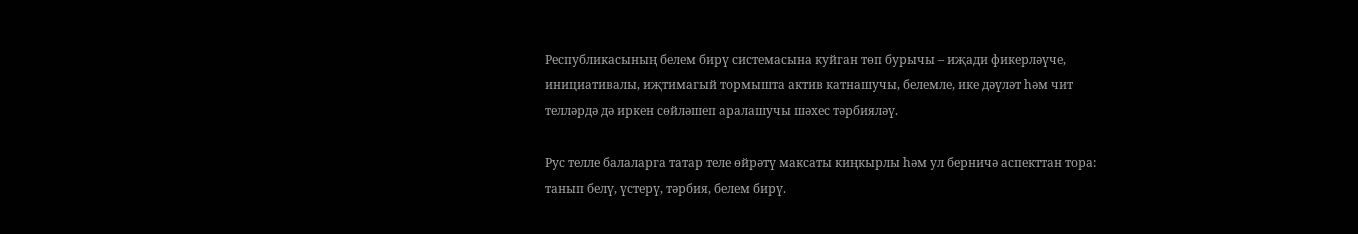Республикасының белем бирү системасына куйган төп бурычы – иҗади фикерләүче, инициативалы, иҗтимагый тормышта актив катнашучы, белемле, ике дәүләт һәм чит телләрдә дә иркен сөйләшеп аралашучы шәхес тәрбияләү.

Рус телле балаларга татар теле өйрәтү максаты киңкырлы һәм ул берничә аспекттан тора: танып белү, үстерү, тәрбия, белем бирү.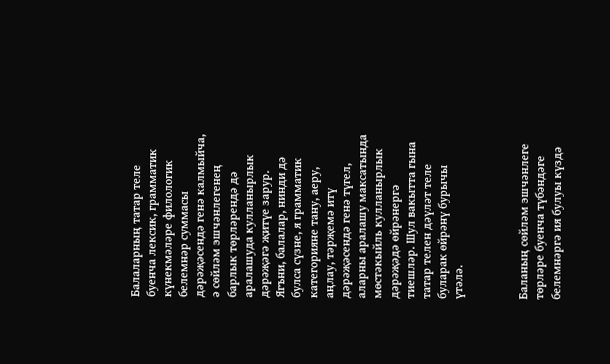Балаларның татар теле буенча лексик, грамматик күнекмәләре филологик белемнәр суммасы дәрәҗәсендә генә калмыйча, ә сөйләм эшчәнлегенең барлык төрләрендә дә аралашуда кулланырлык дәрәҗәгә җитүе зарур. Ягъни, балалар, нинди дә булса сүзне, я грамматик категорияне тану, аеру, аңлау, тәрҗемә итү дәрәҗәсендә генә түгел, аларны аралашу максатында мөстәкыйль кулланырлык дәрәҗәдә өйрәнергә тиешләр. Шул вакытта гына татар телен дәүләт теле буларак өйрәнү бурычы үтәлә.



Баланың сөйләм эшчәнлеге төрләре буенча түбәндәге белемнәргә ия булуы күздә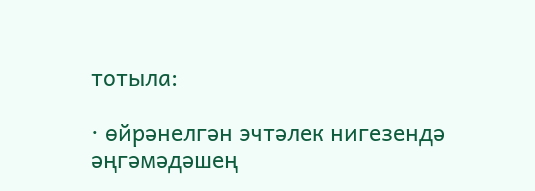тотыла:

· өйрәнелгән эчтәлек нигезендә әңгәмәдәшең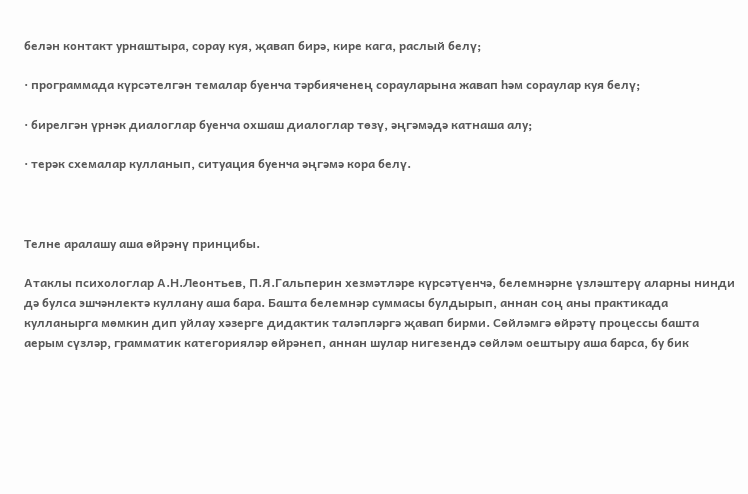белән контакт урнаштыра, сорау куя, җавап бирә, кире кага, раслый белү;

· программада күрсәтелгән темалар буенча тәрбияченең сорауларына жавап һәм сораулар куя белү;

· бирелгән үрнәк диалоглар буенча охшаш диалоглар төзү, әңгәмәдә катнаша алу;

· терәк схемалар кулланып, ситуация буенча әңгәмә кора белү.



Телне аралашу аша өйрәнү принцибы.

Атаклы психологлар А.Н.Леонтьев, П.Я.Гальперин хезмәтләре күрсәтүенчә, белемнәрне үзләштерү аларны нинди дә булса эшчәнлектә куллану аша бара. Башта белемнәр суммасы булдырып, аннан соң аны практикада кулланырга мөмкин дип уйлау хәзерге дидактик таләпләргә җавап бирми. Сөйләмгә өйрәтү процессы башта аерым сүзләр, грамматик категорияләр өйрәнеп, аннан шулар нигезендә сөйләм оештыру аша барса, бу бик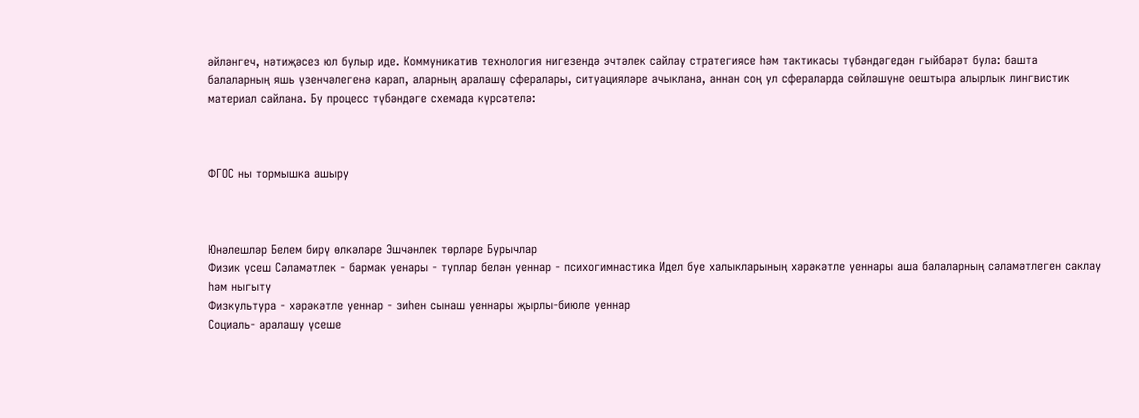әйләнгеч, нәтиҗәсез юл булыр иде. Коммуникатив технология нигезендә эчтәлек сайлау стратегиясе һәм тактикасы түбәндәгедән гыйбарәт була: башта балаларның яшь үзенчәлегенә карап, аларның аралашү сфералары, ситуацияләре ачыклана, аннан соң ул сфераларда сөйләшүне оештыра алырлык лингвистик материал сайлана. Бу процесс түбәндәге схемада күрсәтелә:



ФГОС ны тормышка ашыру



Юнәлешләр Белем бирү өлкәләре Эшчәнлек төрләре Бурычлар
Физик үсеш Сәламәтлек - бармак уенары - туплар белән уеннар - психогимнастика Идел буе халыкларының хәрәкәтле уеннары аша балаларның сәламәтлеген саклау һәм ныгыту
Физкультура - хәрәкәтле уеннар - зиһен сынаш уеннары җырлы-биюле уеннар
Социаль- аралашу үсеше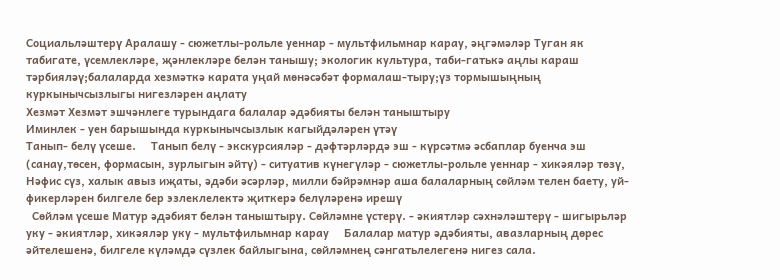Социальләштерү Аралашу - сюжетлы-рольле уеннар - мультфильмнар карау, әңгәмәләр Туган як табигате, үсемлекләре, җәнлекләре белән танышу; экологик культура, таби-гатькә аңлы караш тәрбияләү;балаларда хезмәткә карата уңай мөнәсәбәт формалаш-тыру;үз тормышыңның куркынычсызлыгы нигезләрен аңлату
Хезмәт Хезмәт эшчәнлеге турындага балалар әдәбияты белән таныштыру
Иминлек - уен барышында куркынычсызлык кагыйдәләрен үтәү
Танып- белү үсеше.     Танып белү - экскурсияләр - дәфтәрләрдә эш - күрсәтмә әсбаплар буенча эш (санау,төсен, формасын, зурлыгын әйтү) - ситуатив күнегүләр - сюжетлы-рольле уеннар - хикәяләр төзү, Нәфис сүз, халык авыз иҗаты, әдәби әсәрләр, милли бәйрәмнәр аша балаларның сөйләм телен баету, уй-фикерләрен билгеле бер эзлеклелектә җиткерә белүләренә ирешү
  Сөйләм үсеше Матур әдәбият белән таныштыру. Сөйлəмне үстерү. - әкиятләр сәхнәләштерү - шигырьләр уку - əкиятлəр, хикəялəр уку - мультфильмнар карау     Балалар матур əдəбияты, авазларның дөрес əйтелешенə, билгеле күлəмдə сүзлек байлыгына, сөйлəмнең сəнгатьлелегенə нигез сала.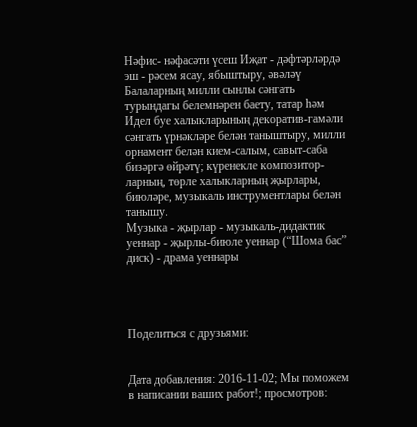Нәфис- нәфасәти үсеш Иҗат - дәфтәрләрдә эш - рәсем ясау, ябыштыру, әвәләү Балаларның милли сынлы сәнгать турындагы белемнәрен баету, татар һәм Идел буе халыкларының декоратив-гамәли сәнгать үрнәкләре белән таныштыру, милли орнамент белән кием-салым, савыт-саба бизәргә өйрәтү; күренекле композитор-ларның, төрле халыкларның җырлары, биюләре, музыкаль инструментлары белән танышу.
Музыка - җырлар - музыкаль-дидактик уеннар - җырлы-биюле уеннар (“Шома бас” диск) - драма уеннары




Поделиться с друзьями:


Дата добавления: 2016-11-02; Мы поможем в написании ваших работ!; просмотров: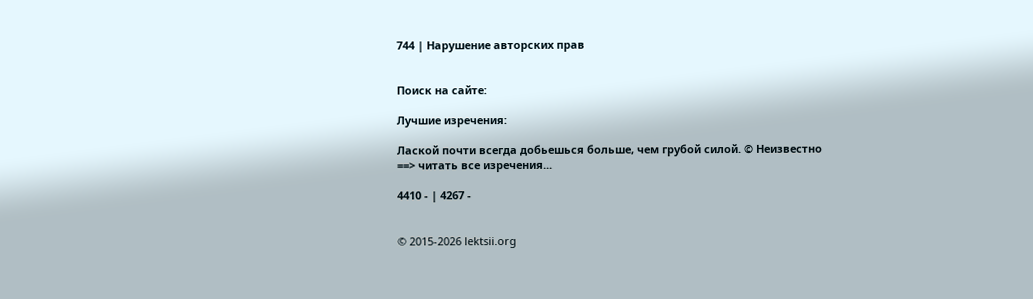744 | Нарушение авторских прав


Поиск на сайте:

Лучшие изречения:

Лаской почти всегда добьешься больше, чем грубой силой. © Неизвестно
==> читать все изречения...

4410 - | 4267 -


© 2015-2026 lektsii.org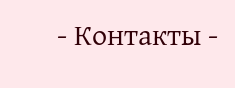- Контакты -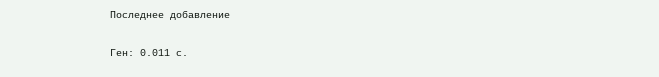Последнее добавление

Ген: 0.011 с.